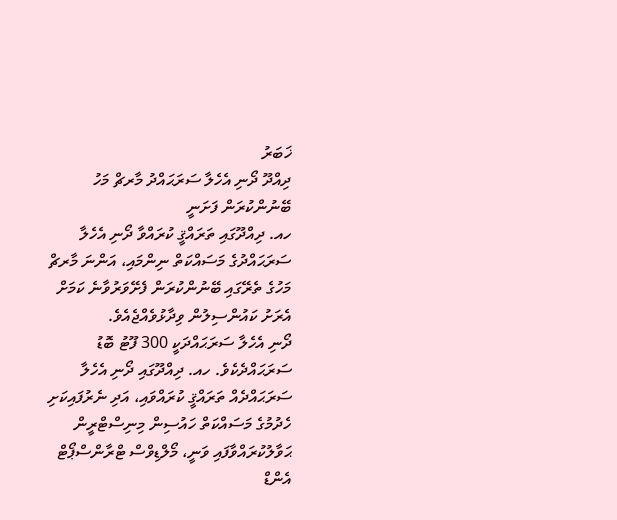ޚަބަރު
ދިއްދޫ ދޯނި އެހެލާ ސަރަޙައްދު މާރޗް މަހު ބޭނުންކުރަން ފަށަނީ
ހއ. ދިއްދޫގައި ތަރައްޤީ ކުރައްވާ ދޯނި އެހެލާ ސަރަޙައްދުގެ މަސައްކަތް ނިންމައި، އަންނަ މާރޗް މަހުގެ ތެރޭގައި ބޭނުންކުރަން ފެށޭވަރުވާނެ ކަމަށް އެރަށު ކައުންސިލުން ވިދާޅުވެއްޖެއެވެ.
ދޯނި އެހެލާ ސަރަޙައްދަކީ 300 ފޫޓު ބޮޑު ސަރަޙައްދެކެވެ. ހއ. ދިއްދޫގައި ދޯނި އެހެލާ ސަރަޙައްދެއް ތަރައްޤީ ކުރައްވައި، އަދި ނެރުފައިކަށި ހެދުމުގެ މަސައްކަތް ހައުސިން މިނިސްޓްރީން ޙަވާލުކުރައްވާފައި ވަނީ، މޯލްޑިވްސް ޓްރާންސްޕޯޓް އެންޑް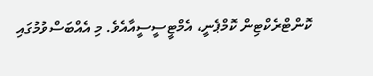ކޮންޓްރެކްޓިން ކޮމްޕެނީ، އެމްޓީސީސީއާއެވެ. މި އެއްބަސްވުމުގައި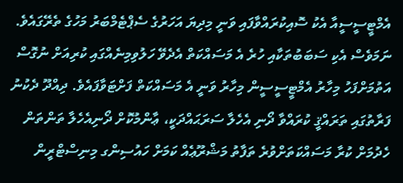އެމްޓީސީސީއާ އެކު ސޮއިކުރައްވާފައި ވަނީ މިދިޔަ އަހަރުގެ ސެޕްޓެމްބަރު މަހުގެ ތެރޭގައެވެ. ނަމަވެސް އެކި ސަބަބުތަކާއި ހުރެ އެ މަސައްކަތް އެދެވޭ ހަލުވިމިނެއްގައި ކުރިއަށް ނުގޮސް އަތުމަށްފަހު މިހާރު އެމްޓީސީސީން މިހާރު ވަނީ އެ މަސައްކަތް ފަށްޓަވާފައެވެ. ދިއްދޫ ދެކުނު ފަރާތުގައި ތަރައްޤީ ކުރައްވާ ދޯނި އެހެލާ ސަރަޙައްދަކީ، ޢާންމުކޮށް ދޯނިއެހެލާ ތަންތަން ހެދުމަށް ކުރާ މަސައްކަތަށްވުރެ ތަފާތު މަޝްރޫޢެއް ކަމަށް ހައުސިންގ މިނިސްޓްރީން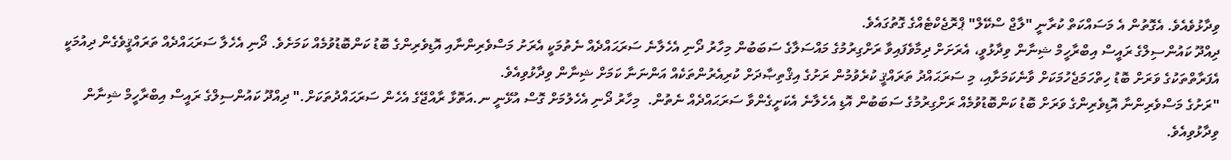ވިދާޅުވެއެވެ. އެގޮތުން އެ މަސައްކަތް ކުރާނީ "ލާޖް ސްކޭލް" ޕްރޮޖެކްޓެއްގެ ގޮތުގައެވެ.
ދިއްދޫ ކައުންސިލްގެ ރައީސް އިބްރާހީމް ޝިނާން ވިދާޅުވީ، އެރަށަށް ދިމާވެފައިވާ ރަށްގިރުމުގެ މައްސަލާގެ ސަބަބުން މިހާރު ދޯނި އެހެލާނެ ސަރަޙައްދެއް ނެތުމަކީ އެރަށު މަސްވެރިންނާއި އޮޑިވެރިންގެ ބޮޑު ކަންބޮޑުވުމެއް ކަމަށެވެ. ދޯނި އެހެލާ ސަރަޙައްދެއް ތަރައްޤީވެގެން ދިއުމަކީ އެފަރާތްތަކުގެ ވަރަށް ބޮޑު ހިތްހަމަޖެހުމަކަށް ވާނެކަމަށާއި، މި ސަރަޙައްދު ތަރައްޤީ ކުރެވުމުން ރަށުގެ އިޤްތިޞާދަށް ކުރިއެރުންތަކެއް އަންނަނާ ކަމަށް ޝިނާން ވިދާޅުވިއެވެ.
"ރަށުގެ މަސްވެރިންނާ އޮޑިވެރިންގެ ވަރަށް ބޮޑު ކަންބޮޑުވުމެއް ރަށްގިރުމުގެ ސަބަބުން އޮޑި އެހެލާނެ އެކަށީގެންވާ ސަރަޙައްދެއް ނެތުން.  މިހާރު ދޯނި އެހެލުމަށް ގޮސް އުޅޭނީ ނ.އަތޮޅާ ރާއްޖޭގެ އެހެން ސަރަޙައްދުތަކަށް." ދިއްދޫ ކައުންސިލްގެ ރައީސް އިބްރާހީމް ޝިނާން ވިދާޅުވިއެވެ.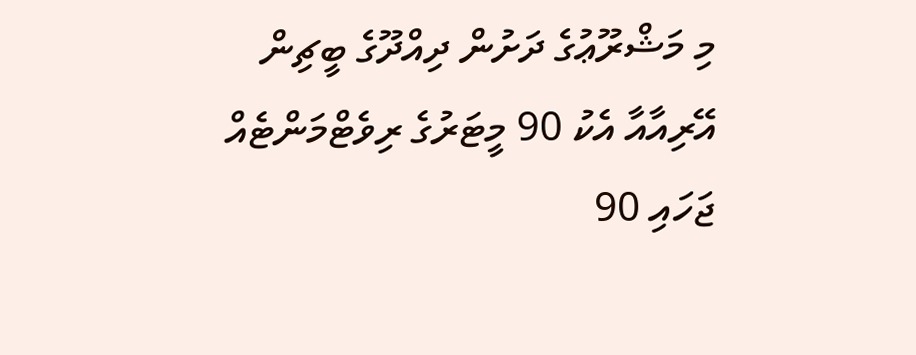މި މަޝްރޫޢުގެ ދަށުން ދިއްދޫގެ ބީޗިން އޭރިއާއާ އެކު 90 މީޓަރުގެ ރިވެޓްމަންޓެއް ޖަހައި 90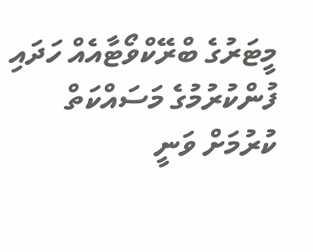މީޓަރުގެ ބްރޭކްވޯޓާއެއް ހަދައި ފުންކުރުމުގެ މަސައްކަތް ކުރުމަށް ވަނީ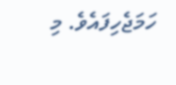ހަމަޖެހިފައެވެ. މި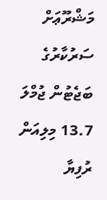މަޝްރޫޢަށް ސަރުކާރުގެ ބަޖެޓުން ޖުމްލަ 13.7 މިލިއަން ރުފިޔާ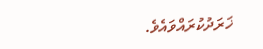ޚަރަދުކުރައްވައެވެ.